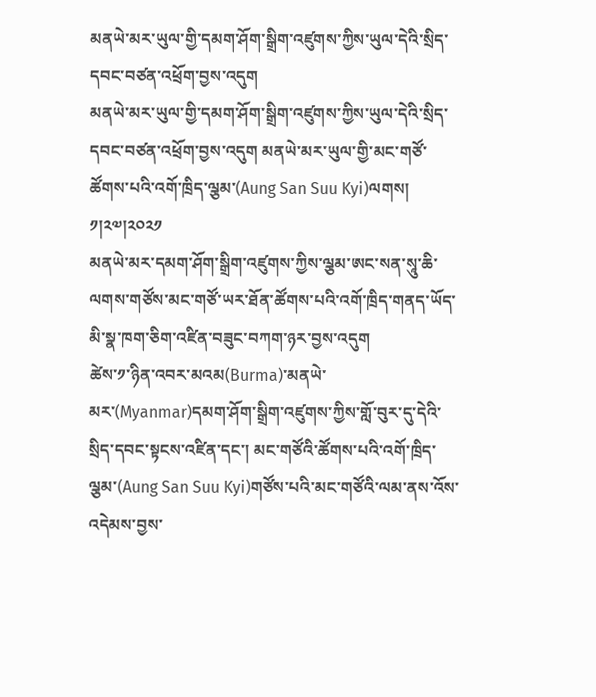མནཡེ་མར་ཡུལ་གྱི་དམག་ཤོག་སྒྲིག་འཛུགས་ཀྱིས་ཡུལ་དེའི་སྲིད་དབང་བཙན་འཕྲོག་བྱས་འདུག
མནཡེ་མར་ཡུལ་གྱི་དམག་ཤོག་སྒྲིག་འཛུགས་ཀྱིས་ཡུལ་དེའི་སྲིད་དབང་བཙན་འཕྲོག་བྱས་འདུག མནཡེ་མར་ཡུལ་གྱི་མང་གཙོ་ཚོགས་པའི་འགོ་ཁྲིད་ལྕམ་(Aung San Suu Kyi)ལགས། ༡།༢༧།༢༠༢༡
མནཡེ་མར་དམག་ཤོག་སྒྲིག་འཛུགས་ཀྱིས་ལྕམ་ཨང་སན་སཱུ་ཆི་ལགས་གཙོས་མང་གཙོ་ཡར་ཐོན་ཚོགས་པའི་འགོ་ཁྲིད་གནད་ཡོད་མི་སྣ་ཁག་ཅིག་འཛིན་བཟུང་བཀག་ཉར་བྱས་འདུག
ཚེས་༡་ཉིན་འབར་མའམ(Burma)་མནཡེ་མར་(Myanmar)དམག་ཤོག་སྒྲིག་འཛུགས་ཀྱིས་གློ་བུར་དུ་དེའི་སྲིད་དབང་སྟངས་འཛིན་དང་། མང་གཙོའི་ཚོགས་པའི་འགོ་ཁྲིད་ལྕམ་(Aung San Suu Kyi)གཙོས་པའི་མང་གཙོའི་ལམ་ནས་འོས་འདེམས་བྱས་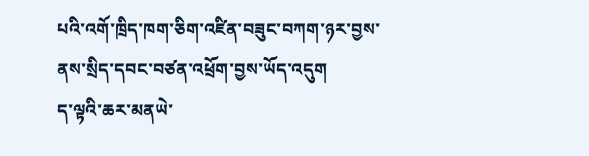པའི་འགོ་ཁྲིད་ཁག་ཅིག་འཛིན་བཟུང་བཀག་ཉར་བྱས་ནས་སྲིད་དབང་བཙན་འཕྲོག་བྱས་ཡོད་འདུག
ད་ལྟའི་ཆར་མནཡེ་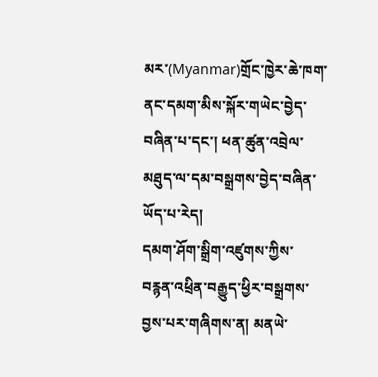མར་(Myanmar)གྲོང་ཁྱེར་ཆེ་ཁག་ནང་དམག་མིས་སྐོར་གཡེང་བྱེད་བཞིན་པ་དང་། ཕན་ཚུན་འབྲེལ་མཐུད་ལ་དམ་བསྒྲགས་བྱེད་བཞིན་ཡོད་པ་རེད།
དམག་ཤོག་སྒྲིག་འཛུགས་ཀྱིས་བརྙན་འཕྲིན་བརྒྱུད་ཕྱིར་བསྒྲགས་བྱས་པར་གཞིགས་ན། མནཡེ་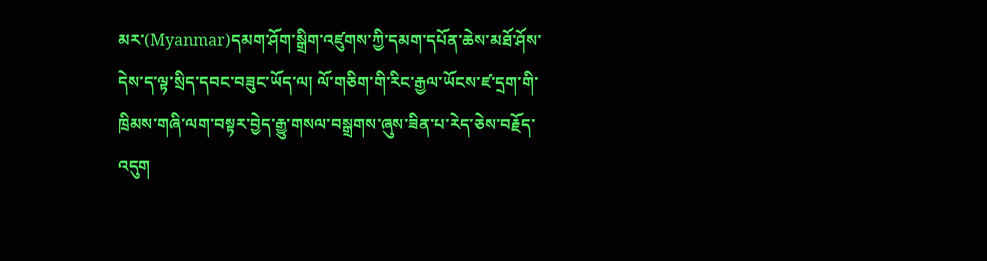མར་(Myanmar)དམག་ཤོག་སྒྲིག་འཛུགས་ཀྱི་དམག་དཔོན་ཆེས་མཐོ་ཤོས་དེས་ད་ལྟ་སྲིད་དབང་བཟུང་ཡོད་ལ། ལོ་གཅིག་གི་རིང་རྒྱལ་ཡོངས་ཛ་དྲག་གི་ཁྲིམས་གཞི་ལག་བསྟར་བྱེད་རྒྱུ་གསལ་བསྒྲགས་ཞུས་ཟིན་པ་རེད་ཅེས་བརྗོད་འདུག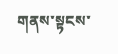གནས་སྟངས་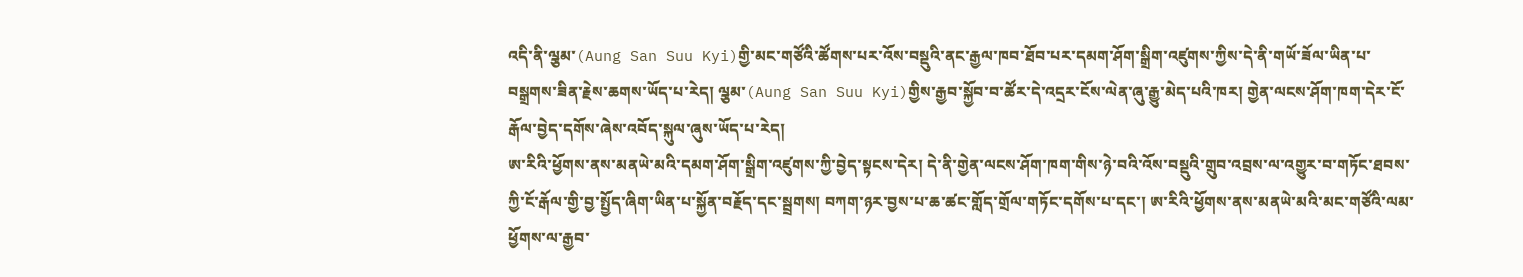འདི་ནི་ལྕམ་(Aung San Suu Kyi)གྱི་མང་གཙོའི་ཚོགས་པར་འོས་བསྡུའི་ནང་རྒྱལ་ཁབ་ཐོབ་པར་དམག་ཤོག་སྒྲིག་འཛུགས་ཀྱིས་དེ་ནི་གཡོ་ཟོལ་ཡིན་པ་བསྒྲགས་ཟིན་རྗེས་ཆགས་ཡོད་པ་རེད། ལྕམ་(Aung San Suu Kyi)གྱིས་རྒྱབ་སྐྱོབ་བ་ཚོར་དེ་འདྲར་ངོས་ལེན་ཞུ་རྒྱུ་མེད་པའི་ཁར། གྱེན་ལངས་ཤོག་ཁག་དེར་ངོ་རྒོལ་བྱེད་དགོས་ཞེས་འབོད་སྐུལ་ཞུས་ཡོད་པ་རེད།
ཨ་རིའི་ཕྱོགས་ནས་མནཡེ་མའི་དམག་ཤོག་སྒྲིག་འཛུགས་ཀྱི་བྱེད་སྟངས་དེར། དེ་ནི་གྱེན་ལངས་ཤོག་ཁག་གིས་ཉེ་བའི་འོས་བསྡུའི་གྲུབ་འབྲས་ལ་འགྱུར་བ་གཏོང་ཐབས་ཀྱི་ངོ་རྒོལ་གྱི་བྱ་སྤྱོད་ཞིག་ཡིན་པ་སྐྱོན་བརྗོད་དང་སྦྲགས། བཀག་ཉར་བྱས་པ་ཆ་ཚང་གློད་གྲོལ་གཏོང་དགོས་པ་དང་། ཨ་རིའི་ཕྱོགས་ནས་མནཡེ་མའི་མང་གཙོའི་ལམ་ཕྱོགས་ལ་རྒྱབ་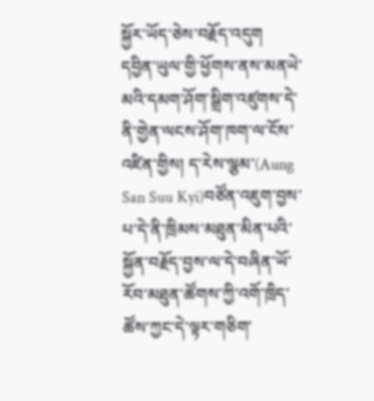སྐྱོར་ཡོད་ཅེས་བརྗོད་འདུག
དབྱིན་ཡུལ་གྱི་ཕྱོགས་ནས་མནཡེ་མའི་དམག་ཤོག་སྒྲིག་འཛུགས་དེ་ནི་གྱེན་ལངས་ཤོག་ཁག་ལ་ངོས་འཛིན་གྱིས། ད་རེས་ལྕམ་(Aung San Suu Kyi)བཙོན་འཇུག་བྱས་པ་དེ་ནི་ཁྲིམས་མཐུན་མིན་པའི་སྐྱོན་བརྗོད་བྱས་ལ་དེ་བཞིན་ཡོ་རོབ་མཐུན་ཚོགས་ཀྱི་འགོ་ཁྲིད་ཚོས་ཀྱང་དེ་ལྟར་གཅིག་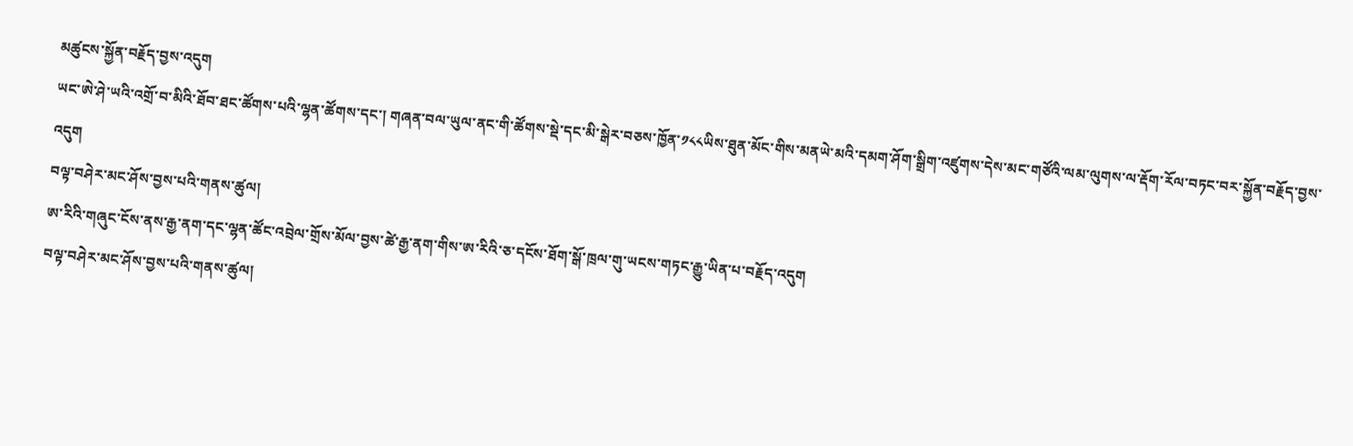མཚུངས་སྐྱོན་བརྗོད་བྱས་འདུག
ཡང་ཨེ་ཤེ་ཡའི་འགྲོ་བ་མིའི་ཐོབ་ཐང་ཚོགས་པའི་ལྷན་ཚོགས་དང་། གཞན་བལ་ཡུལ་ནང་གི་ཚོགས་སྡེ་དང་མི་སྒེར་བཅས་ཁྱོན་༡༨༨ཡིས་ཐུན་མོང་གིས་མནཡེ་མའི་དམག་ཤོག་སྒྲིག་འཛུགས་དེས་མང་གཙོའི་ལམ་ལུགས་ལ་རྡོག་རོལ་བཏང་བར་སྐྱོན་བརྗོད་བྱས་འདུག
བལྟ་བཤེར་མང་ཤོས་བྱས་པའི་གནས་ཚུལ།
ཨ་རིའི་གཞུང་ངོས་ནས་རྒྱ་ནག་དང་ལྷན་ཚོང་འབྲེལ་གྲོས་མོལ་བྱས་ཚེ་རྒྱ་ནག་གིས་ཨ་རིའི་ཅ་དངོས་ཐོག་སྒོ་ཁྲལ་གུ་ཡངས་གཏང་རྒྱུ་ཡིན་པ་བརྗོད་འདུག
བལྟ་བཤེར་མང་ཤོས་བྱས་པའི་གནས་ཚུལ།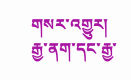གསར་འགྱུར།
རྒྱ་ནག་དང་རྒྱ་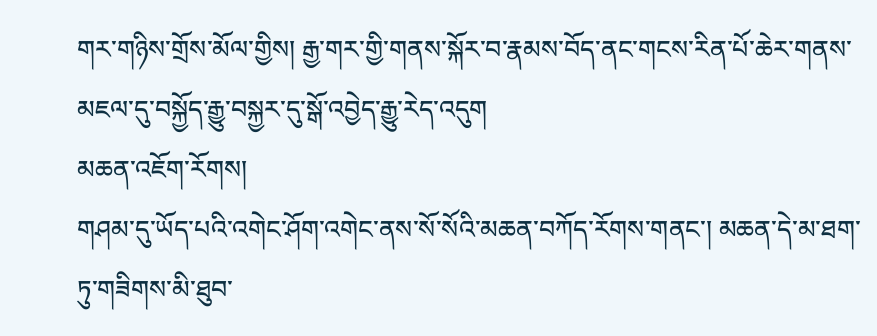གར་གཉིས་གྲོས་མོལ་གྱིས། རྒྱ་གར་གྱི་གནས་སྐོར་བ་རྣམས་བོད་ནང་གངས་རིན་པོ་ཆེར་གནས་མཇལ་དུ་བསྐྱོད་རྒྱུ་བསྐྱར་དུ་སྒོ་འབྱེད་རྒྱུ་རེད་འདུག
མཆན་འཇོག་རོགས།
གཤམ་དུ་ཡོད་པའི་འགེང་ཤོག་འགེང་ནས་སོ་སོའི་མཆན་བཀོད་རོགས་གནང་། མཆན་དེ་མ་ཐག་ཏུ་གཟིགས་མི་ཐུབ་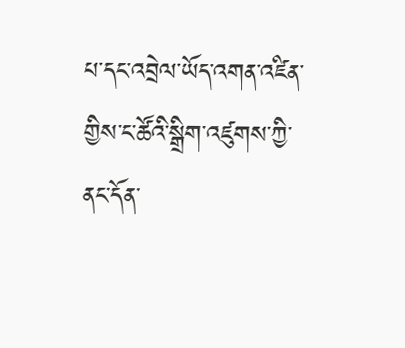པ་དང་འབྲེལ་ཡོད་འགན་འཛིན་གྱིས་ང་ཚོའི་སྒྲིག་འཛུགས་ཀྱི་ནང་དོན་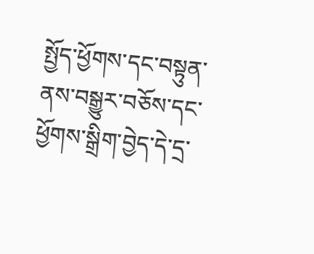སྤྱོད་ཕྱོགས་དང་བསྟུན་ནས་བསྒྱུར་བཅོས་དང་ཕྱོགས་སྒྲིག་བྱེད་དེ་དྲ་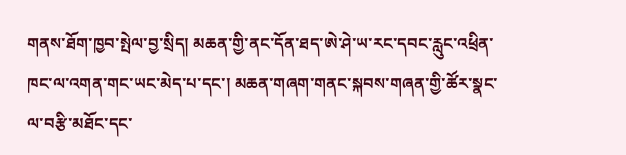གནས་ཐོག་ཁྱབ་སྤེལ་བྱ་སྲིད། མཆན་གྱི་ནང་དོན་ཐད་ཨེ་ཤེ་ཡ་རང་དབང་རླུང་འཕྲིན་ཁང་ལ་འགན་གང་ཡང་མེད་པ་དང་། མཆན་གཞག་གནང་སྐབས་གཞན་གྱི་ཚོར་སྣང་ལ་བརྩི་མཐོང་དང་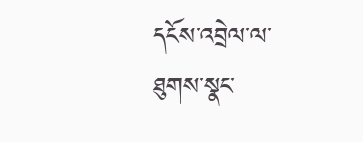དངོས་འབྲེལ་ལ་ཐུགས་སྣང་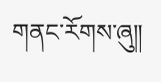གནང་རོགས་ཞུ༎